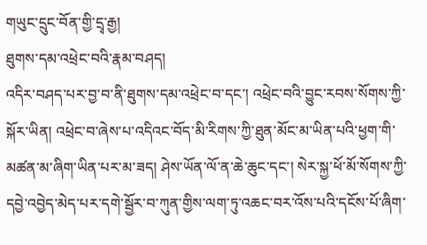གཡུང་དྲུང་བོན་གྱི་དྲྭ་རྒྱ།
ཐུགས་དམ་འཕྲེང་བའི་རྣམ་བཤད།
འདིར་བཤད་པར་བྱ་བ་ནི་ཐུགས་དམ་འཕྲེང་བ་དང་། འཕྲེང་བའི་བྱུང་རབས་སོགས་ཀྱི་སྐོར་ཡིན། འཕྲེང་བ་ཞེས་པ་འདིའང་བོད་མི་རིགས་ཀྱི་ཐུན་མོང་མ་ཡིན་པའི་ཕྱག་གི་མཚན་མ་ཞིག་ཡིན་པར་མ་ཟད། ཤེས་ཡོན་ལོ་ན་ཆེ་ཆུང་དང་། སེར་སྐྱ་ཕོ་མོ་སོགས་ཀྱི་དབྱེ་འབྱེད་མེད་པར་དགེ་སྦྱོར་བ་ཀུན་གྱིས་ལག་ཏུ་འཆང་བར་འོས་པའི་དངོས་པོ་ཞིག་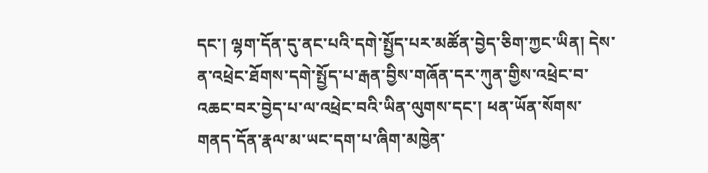དང་། ལྷག་དོན་དུ་ནང་པའི་དགེ་སྤྱོད་པར་མཚོན་བྱེད་ཅིག་ཀྱང་ཡིན། དེས་ན་འཕྲེང་ཐོགས་དགེ་སྤྱོད་པ་རྒན་བྱིས་གཞོན་དར་ཀུན་གྱིས་འཕྲེང་བ་འཆང་བར་བྱེད་པ་ལ་འཕྲེང་བའི་ཡིན་ལུགས་དང་། ཕན་ཡོན་སོགས་གནད་དོན་རྣལ་མ་ཡང་དག་པ་ཞིག་མཁྱེན་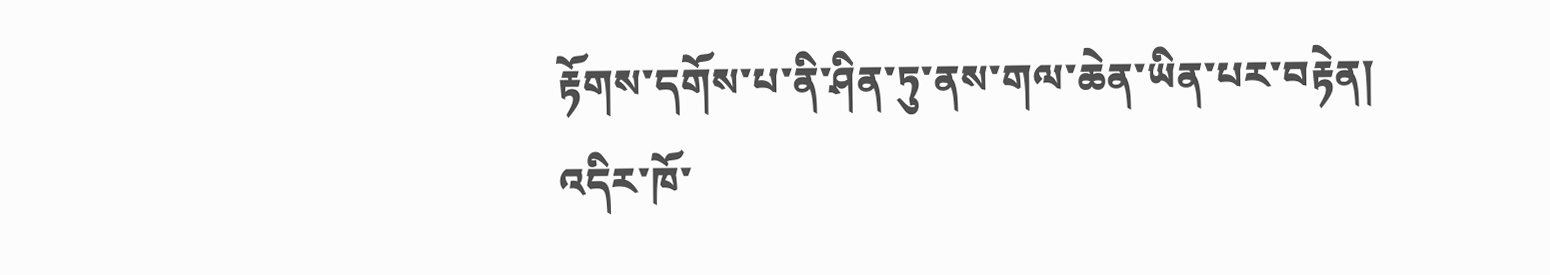རྟོགས་དགོས་པ་ནི་ཤིན་ཏུ་ནས་གལ་ཆེན་ཡིན་པར་བརྟེན། འདིར་ཁོ་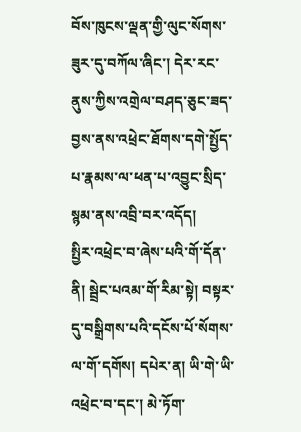བོས་ཁུངས་ལྡན་གྱི་ལུང་སོགས་ཟུར་དུ་བཀོལ་ཞིང་། དེར་རང་ནུས་ཀྱིས་འགྲེལ་བཤད་ཅུང་ཟད་བྱས་ནས་འཕྲེང་ཐོགས་དགེ་སྤྱོད་པ་རྣམས་ལ་ཕན་པ་འབྱུང་སྲིད་སྙམ་ནས་འབྲི་བར་འདོད།
སྤྱིར་འཕྲེང་བ་ཞེས་པའི་གོ་དོན་ནི། སྦྲེང་པའམ་གོ་རིམ་སྟེ། བསྟར་དུ་བསྒྲིགས་པའི་དངོས་པོ་སོགས་ལ་གོ་དགོས། དཔེར་ན། ཡི་གེ་ཡི་འཕྲེང་བ་དང་། མེ་ཏོག་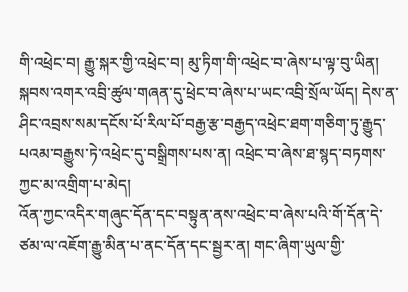གི་འཕྲེང་བ། རྒྱུ་སྐར་གྱི་འཕྲེང་བ། མུ་ཏིག་གི་འཕྲེང་བ་ཞེས་པ་ལྟ་བུ་ཡིན། སྐབས་འགར་འབྲི་ཚུལ་གཞན་དུ་ཕྲེང་བ་ཞེས་པ་ཡང་འབྲི་སྲོལ་ཡོད། དེས་ན་ཤིང་འབྲས་སམ་དངོས་པོ་རིལ་པོ་བརྒྱ་རྩ་བརྒྱད་འཕྲེང་ཐག་གཅིག་ཏུ་རྒྱུད་པའམ་བརྒྱུས་ཏེ་འཕྲེང་དུ་བསྒྲིགས་པས་ན། འཕྲེང་བ་ཞེས་ཐ་སྙད་བཏགས་ཀྱང་མ་འགྲིག་པ་མེད།
འོན་ཀྱང་འདིར་གཞུང་དོན་དང་བསྟུན་ནས་འཕྲེང་བ་ཞེས་པའི་གོ་དོན་དེ་ཙམ་ལ་འཇོག་རྒྱུ་མིན་པ་ནང་དོན་དང་སྦྱར་ན། གང་ཞིག་ཡུལ་གྱི་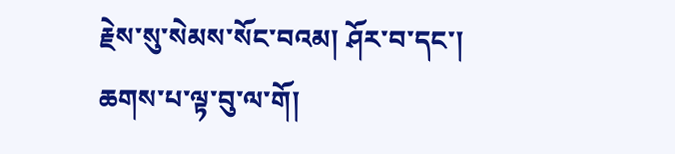རྗེས་སུ་སེམས་སོང་བའམ། ཤོར་བ་དང་། ཆགས་པ་ལྟ་བུ་ལ་གོ།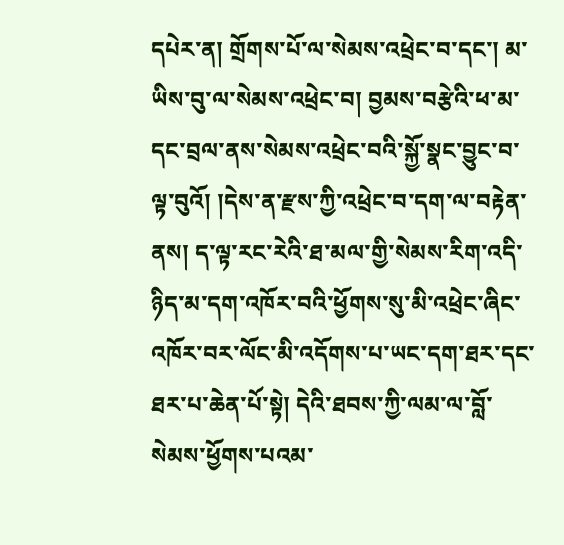དཔེར་ན། གྲོགས་པོ་ལ་སེམས་འཕྲེང་བ་དང་། མ་ཡིས་བུ་ལ་སེམས་འཕྲེང་བ། བྱམས་བརྩེའི་ཕ་མ་དང་བྲལ་ནས་སེམས་འཕྲེང་བའི་སྐྱོ་སྣང་བྱུང་བ་ལྟ་བུའོ། །དེས་ན་རྫས་ཀྱི་འཕྲེང་བ་དག་ལ་བརྟེན་ནས། ད་ལྟ་རང་རེའི་ཐ་མལ་གྱི་སེམས་རིག་འདི་ཉིད་མ་དག་འཁོར་བའི་ཕྱོགས་སུ་མི་འཕྲེང་ཞིང་འཁོར་བར་ལོང་མི་འདོགས་པ་ཡང་དག་ཐར་དང་ཐར་པ་ཆེན་པོ་སྟེ། དེའི་ཐབས་ཀྱི་ལམ་ལ་བློ་སེམས་ཕྱོགས་པའམ་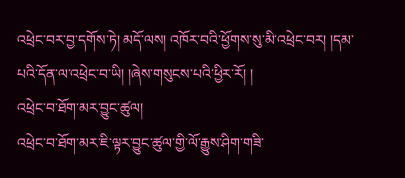འཕྲེང་བར་བྱ་དགོས་ཏེ། མདོ་ལས། འཁོར་བའི་ཕྱོགས་སུ་མི་འཕྲེང་བར། །དམ་པའི་དོན་ལ་འཕྲེང་བ་ཡི། །ཞེས་གསུངས་པའི་ཕྱིར་རོ། །
འཕྲེང་བ་ཐོག་མར་བྱུང་ཚུལ།
འཕྲེང་བ་ཐོག་མར་ཇི་ལྟར་བྱུང་ཚུལ་གྱི་ལོ་རྒྱུས་ཤིག་གཟི་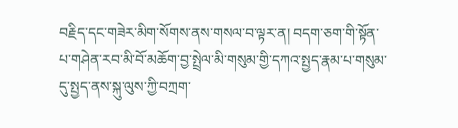བརྗིད་དང་གཟེར་མིག་སོགས་ནས་གསལ་བ་ལྟར་ན། བདག་ཅག་གི་སྟོན་པ་གཤེན་རབ་མི་བོ་མཆོག་བྱ་སྤྲེལ་མི་གསུམ་གྱི་དཀའ་སྤྱད་རྣམ་པ་གསུམ་དུ་སྤྱད་ནས་སྐུ་ལུས་ཀྱི་བཀྲག་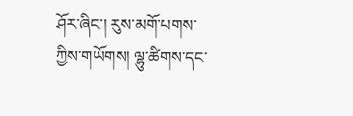ཤོར་ཞིང་། རུས་མགོ་པགས་ཀྱིས་གཡོགས། ལྷུ་ཚིགས་དང་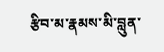རྩིབ་མ་རྣམས་མི་བླུན་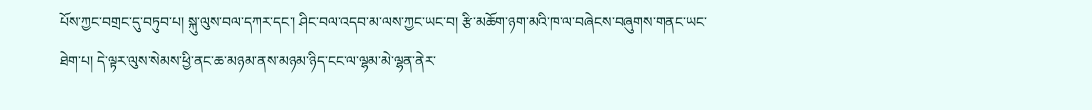པོས་ཀྱང་བགྲང་དུ་བཏུབ་པ། སྐུ་ལུས་བལ་དཀར་དང་། ཤིང་བལ་འདབ་མ་ལས་ཀྱང་ཡང་བ། རྩི་མཆོག་ཉག་མའི་ཁ་ལ་བཞེངས་བཞུགས་གནང་ཡང་ཐེག་པ། དེ་ལྟར་ལུས་སེམས་ཕྱི་ནང་ཆ་མཉམ་ནས་མཉམ་ཉིད་ངང་ལ་ལྷམ་མེ་ལྷན་ནེར་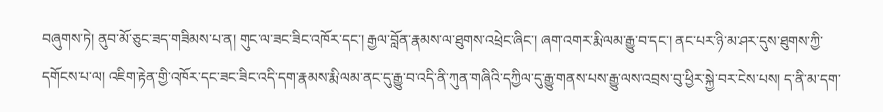བཞུགས་ཏེ། ནུབ་མོ་ཅུང་ཟད་གཟིམས་པ་ན། གུང་ལ་ཟང་ཟིང་འཁོར་དང་། རྒྱལ་བློན་རྣམས་ལ་ཐུགས་འཕྲེང་ཞིང་། ཞག་འགར་རྨི་ལམ་རྒྱུ་བ་དང་། ནང་པར་ཉི་མ་ཤར་དུས་ཐུགས་ཀྱི་དགོངས་པ་ལ། འཇིག་རྟེན་གྱི་འཁོར་དང་ཟང་ཟིང་འདི་དག་རྣམས་རྨི་ལམ་ནང་དུ་རྒྱུ་བ་འདི་ནི་ཀུན་གཞིའི་དཀྱིལ་དུ་རྒྱུ་གནས་པས་རྒྱུ་ལས་འབྲས་བུ་ཕྱིར་སྐྱེ་བར་ངེས་པས། ད་ནི་མ་དག་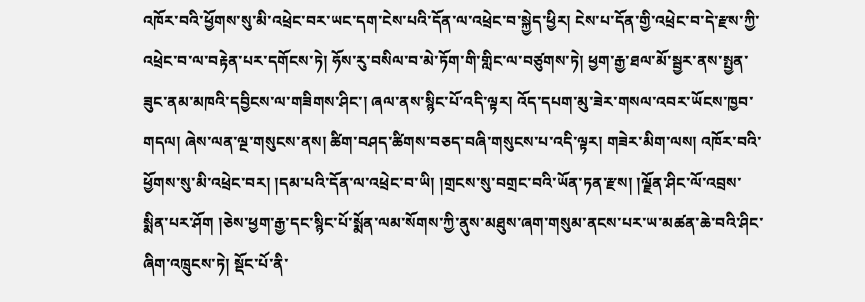འཁོར་བའི་ཕྱོགས་སུ་མི་འཕྲེང་བར་ཡང་དག་ངེས་པའི་དོན་ལ་འཕྲེང་བ་སྐྱེད་ཕྱིར། ངེས་པ་དོན་གྱི་འཕྲེང་བ་དེ་རྫས་ཀྱི་འཕྲེང་བ་ལ་བརྟེན་པར་དགོངས་ཏེ། ཧོས་རུ་བསིལ་བ་མེ་ཏོག་གི་གླིང་ལ་བཙུགས་ཏེ། ཕྱག་རྒྱ་ཐལ་མོ་སྦྱར་ནས་སྤྱན་ཟུང་ནམ་མཁའི་དབྱིངས་ལ་གཟིགས་ཤིང་། ཞལ་ནས་སྙིང་པོ་འདི་ལྟར། འོད་དཔག་མུ་ཟེར་གསལ་འབར་ཡོངས་ཁྱབ་གདལ། ཞེས་ལན་ལྔ་གསུངས་ནས། ཚིག་བཤད་ཚིགས་བཅད་བཞི་གསུངས་པ་འདི་ལྟར། གཟེར་མིག་ལས། འཁོར་བའི་ཕྱོགས་སུ་མི་འཕྲེང་བར། །དམ་པའི་དོན་ལ་འཕྲེང་བ་ཡི། །གྲངས་སུ་བགྲང་བའི་ཡོན་ཏན་རྫས། །ལྗོན་ཤིང་ལོ་འབྲས་སྨིན་པར་ཤོག །ཅེས་ཕྱག་རྒྱ་དང་སྙིང་པོ་སྨོན་ལམ་སོགས་ཀྱི་ནུས་མཐུས་ཞག་གསུམ་ནངས་པར་ཡ་མཚན་ཆེ་བའི་ཤིང་ཞིག་འཁྲུངས་ཏེ། སྡོང་པོ་ནི་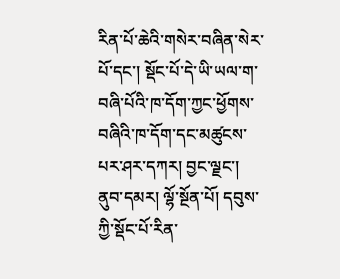རིན་པོ་ཆེའི་གསེར་བཞིན་སེར་པོ་དང་། སྡོང་པོ་དེ་ཡི་ཡལ་ག་བཞི་པོའི་ཁ་དོག་ཀྱང་ཕྱོགས་བཞིའི་ཁ་དོག་དང་མཚུངས་པར་ཤར་དཀར། བྱང་ལྗང་། ནུབ་དམར། ལྷོ་སྔོན་པོ། དབུས་ཀྱི་སྡོང་པོ་རིན་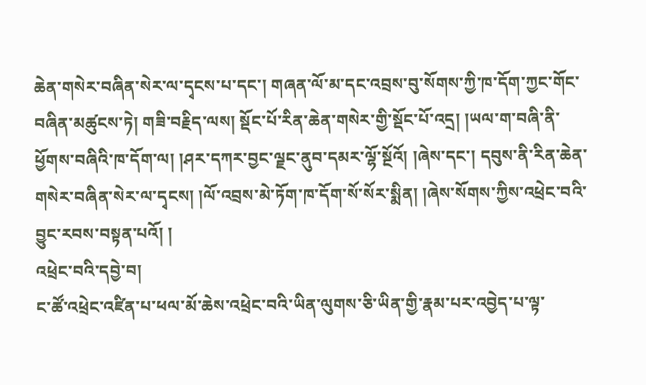ཆེན་གསེར་བཞིན་སེར་ལ་དྭངས་པ་དང་། གཞན་ལོ་མ་དང་འབྲས་བུ་སོགས་ཀྱི་ཁ་དོག་ཀྱང་གོང་བཞིན་མཚུངས་ཏེ། གཟི་བརྗིད་ལས། སྡོང་པོ་རིན་ཆེན་གསེར་གྱི་སྡོང་པོ་འདྲ། །ཡལ་ག་བཞི་ནི་ཕྱོགས་བཞིའི་ཁ་དོག་ལ། །ཤར་དཀར་བྱང་ལྗང་ནུབ་དམར་ལྷོ་སྔོའོ། །ཞེས་དང་། དབུས་ནི་རིན་ཆེན་གསེར་བཞིན་སེར་ལ་དྭངས། །ལོ་འབྲས་མེ་ཏོག་ཁ་དོག་སོ་སོར་སྨིན། །ཞེས་སོགས་ཀྱིས་འཕྲེང་བའི་བྱུང་རབས་བསྟན་པའོ། །
འཕྲེང་བའི་དབྱེ་བ།
ང་ཚོ་འཕྲེང་འཛིན་པ་ཕལ་མོ་ཆེས་འཕྲེང་བའི་ཡིན་ལུགས་ཅི་ཡིན་གྱི་རྣམ་པར་འབྱེད་པ་ལྟ་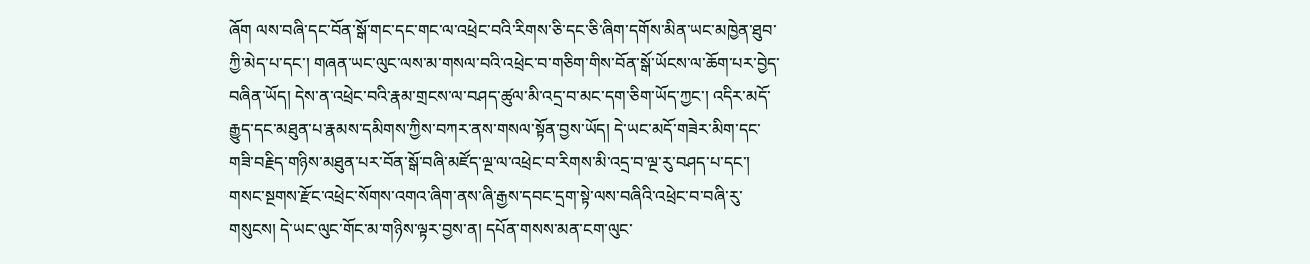ཞོག ལས་བཞི་དང་བོན་སྒོ་གང་དང་གང་ལ་འཕྲེང་བའི་རིགས་ཅི་དང་ཅི་ཞིག་དགོས་མིན་ཡང་མཁྱེན་ཐུབ་ཀྱི་མེད་པ་དང་། གཞན་ཡང་ལུང་ལས་མ་གསལ་བའི་འཕྲེང་བ་གཅིག་གིས་བོན་སྒོ་ཡོངས་ལ་ཆོག་པར་བྱེད་བཞིན་ཡོད། དེས་ན་འཕྲེང་བའི་རྣམ་གྲངས་ལ་བཤད་ཚུལ་མི་འདྲ་བ་མང་དག་ཅིག་ཡོད་ཀྱང་། འདིར་མདོ་རྒྱུད་དང་མཐུན་པ་རྣམས་དམིགས་ཀྱིས་བཀར་ནས་གསལ་སྟོན་བྱས་ཡོད། དེ་ཡང་མདོ་གཟེར་མིག་དང་གཟི་བརྗིད་གཉིས་མཐུན་པར་བོན་སྒོ་བཞི་མཛོད་ལྔ་ལ་འཕྲེང་བ་རིགས་མི་འདྲ་བ་ལྔ་རུ་བཤད་པ་དང་། གསང་སྔགས་རྫོང་འཕྲེང་སོགས་འགའ་ཞིག་ནས་ཞི་རྒྱས་དབང་དྲག་སྟེ་ལས་བཞིའི་འཕྲེང་བ་བཞི་རུ་གསུངས། དེ་ཡང་ལུང་གོང་མ་གཉིས་ལྟར་བྱས་ན། དཔོན་གསས་མན་ངག་ལུང་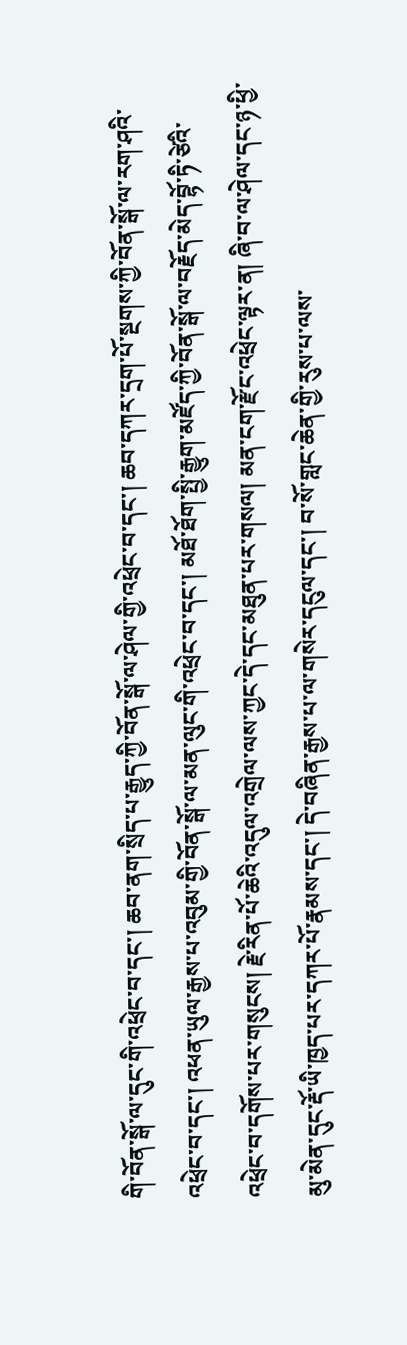གི་བོན་སྒོ་ལ་དུང་གི་འཕྲེང་བ་དང་། ཆབ་ནག་སྲིད་པ་རྒྱུད་ཀྱི་བོན་སྒོ་ལ་ཤེལ་གྱི་འཕྲེང་བ་དང་། ཆབ་དཀར་དྲག་པོ་སྔགས་ཀྱི་བོན་སྒོ་ལ་རག་ཤའི་འཕྲེང་བ་དང་། འཕན་ཡུལ་རྒྱས་པ་འབུམ་གྱི་བོན་སྒོ་ལ་མན་ལུང་གི་འཕྲེང་བ་དང་། མཐོ་ཐོག་སྤྱི་རྒྱུག་མཛོད་ཀྱི་བོན་སྒོ་ལ་བརྗོད་མེད་བྷོ་ཏི་ཙེའི་འཕྲེང་བ་དགོས་པར་གསུངས། རྗེ་རིན་པོ་ཆེའི་འདུལ་འགྲེལ་ལས་ཀྱང་དེ་དང་མཐུན་པར་གསལ། མན་ངག་རྫོང་འཕྲེང་ལྟར་ན། ཞི་བ་ལ་ཤེལ་དང་ཉ་ཕྱི་མུ་མེན་དུང་རྡོ་ཡི་ཁྱད་པར་དཀར་པོ་རྣམས་དང་། དེ་བཞིན་རྒྱས་པ་ལ་གསེར་དངུལ་དང་། བ་སོ་གླང་ཆེན་གྱི་རུས་པ་ལས་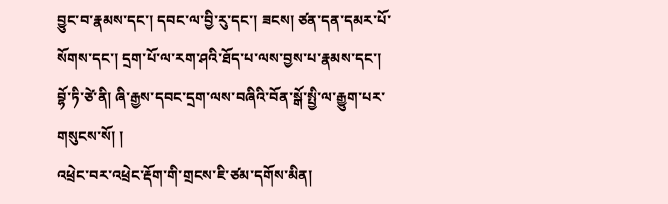བྱུང་བ་རྣམས་དང་། དབང་ལ་བྱི་རུ་དང་། ཟངས། ཙན་དན་དམར་པོ་སོགས་དང་། དྲག་པོ་ལ་རག་ཤའི་ཐོད་པ་ལས་བྱས་པ་རྣམས་དང་། བྷོ་ཏི་ཙེ་ནི། ཞི་རྒྱས་དབང་དྲག་ལས་བཞིའི་བོན་སྒོ་སྤྱི་ལ་རྒྱུག་པར་གསུངས་སོ། །
འཕྲེང་བར་འཕྲེང་རྡོག་གི་གྲངས་ཇི་ཙམ་དགོས་མིན།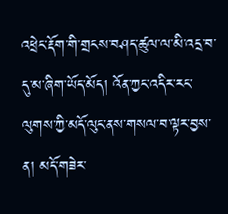འཕྲེང་རྡོག་གི་གྲངས་བཤད་ཚུལ་ལ་མི་འདྲ་བ་དུ་མ་ཞིག་ཡོད་མོད། འོན་ཀྱང་འདིར་རང་ལུགས་ཀྱི་མདོ་ལུང་ནས་གསལ་བ་ལྟར་བྱས་ན། མདོ་གཟེར་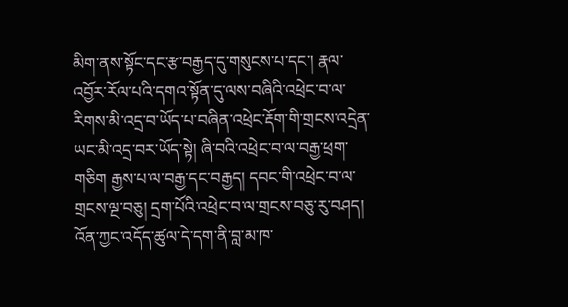མིག་ནས་སྟོང་དང་རྩ་བརྒྱད་དུ་གསུངས་པ་དང་། རྣལ་འབྱོར་རོལ་པའི་དགའ་སྟོན་དུ་ལས་བཞིའི་འཕྲེང་བ་ལ་རིགས་མི་འདྲ་བ་ཡོད་པ་བཞིན་འཕྲེང་རྡོག་གི་གྲངས་འདྲེན་ཡང་མི་འདྲ་བར་ཡོད་སྟེ། ཞི་བའི་འཕྲེང་བ་ལ་བརྒྱ་ཕྲག་གཅིག རྒྱས་པ་ལ་བརྒྱ་དང་བརྒྱད། དབང་གི་འཕྲེང་བ་ལ་གྲངས་ལྔ་བཅུ། དྲག་པོའི་འཕྲེང་བ་ལ་གྲངས་བཅུ་རུ་བཤད། འོན་ཀྱང་འདོད་ཚུལ་དེ་དག་ནི་བླ་མ་ཁ་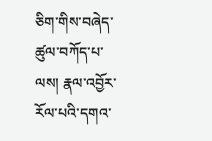ཅིག་གིས་བཞེད་ཚུལ་བཀོད་པ་ལས། རྣལ་འབྱོར་རོལ་པའི་དགའ་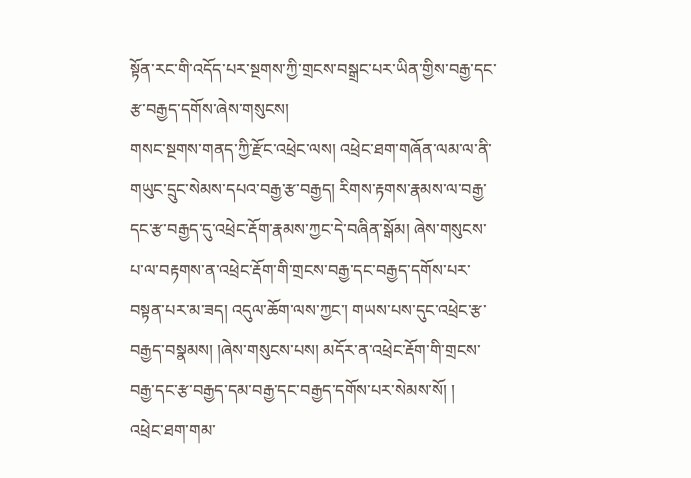སྟོན་རང་གི་འདོད་པར་སྔགས་ཀྱི་གྲངས་བསྒྲང་པར་ཡིན་གྱིས་བརྒྱ་དང་རྩ་བརྒྱད་དགོས་ཞེས་གསུངས།
གསང་སྔགས་གནད་ཀྱི་རྫོང་འཕྲེང་ལས། འཕྲེང་ཐག་གཞོན་ལམ་ལ་ནི་གཡུང་དྲུང་སེམས་དཔའ་བརྒྱ་རྩ་བརྒྱད། རིགས་རྟགས་རྣམས་ལ་བརྒྱ་དང་རྩ་བརྒྱད་དུ་འཕྲེང་རྡོག་རྣམས་ཀྱང་དེ་བཞིན་སྒོམ། ཞེས་གསུངས་པ་ལ་བརྟགས་ན་འཕྲེང་རྡོག་གི་གྲངས་བརྒྱ་དང་བརྒྱད་དགོས་པར་བསྟན་པར་མ་ཟད། འདུལ་ཆོག་ལས་ཀྱང་། གཡས་པས་དུང་འཕྲེང་རྩ་བརྒྱད་བསྣམས། །ཞེས་གསུངས་པས། མདོར་ན་འཕྲེང་རྡོག་གི་གྲངས་བརྒྱ་དང་རྩ་བརྒྱད་དམ་བརྒྱ་དང་བརྒྱད་དགོས་པར་སེམས་སོ། །
འཕྲེང་ཐག་གམ་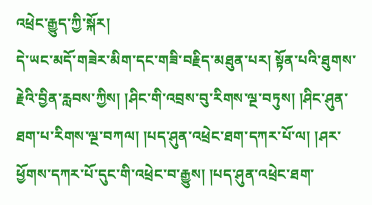འཕྲེང་རྒྱུད་ཀྱི་སྐོར།
དེ་ཡང་མདོ་གཟེར་མིག་དང་གཟི་བརྗིད་མཐུན་པར། སྟོན་པའི་ཐུགས་རྗེའི་བྱིན་རླབས་ཀྱིས། །ཤིང་གི་འབྲས་བུ་རིགས་ལྔ་བཏུས། །ཤིང་ཤུན་ཐག་པ་རིགས་ལྔ་བཀལ། །པད་ཤུན་འཕྲེང་ཐག་དཀར་པོ་ལ། །ཤར་ཕྱོགས་དཀར་པོ་དུང་གི་འཕྲེང་བ་རྒྱུས། །པད་ཤུན་འཕྲེང་ཐག་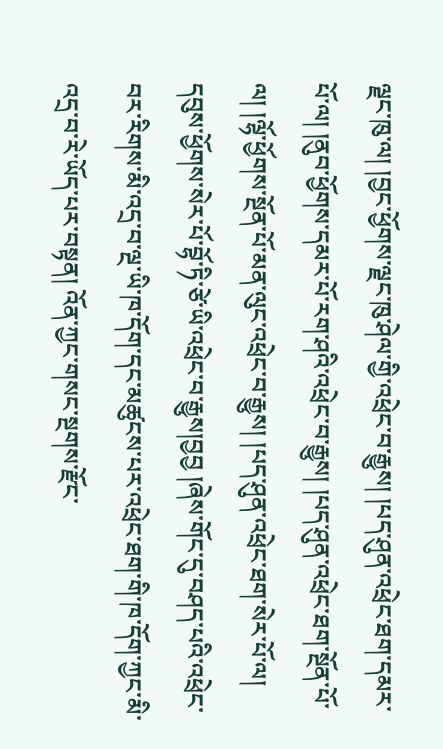ལྗང་ཁུ་ལ། །བྱང་ཕྱོགས་ལྗང་ཁུ་ཤེལ་གྱི་འཕྲེང་བ་རྒྱུས། །པད་ཤུན་འཕྲེང་ཐག་དམར་པོ་ལ། །ནུབ་ཕྱོགས་དམར་པོ་རག་ཤའི་འཕྲེང་བ་རྒྱུས། །པད་ཤུན་འཕྲེང་ཐག་སྔོན་པོ་ལ། །ལྷོ་ཕྱོགས་སྔོན་པོ་མན་ལུང་འཕྲེང་བ་རྒྱུས། །པད་ཤུན་འཕྲེང་ཐག་སེར་པོ་ལ། དབུས་ཕྱོགས་སེར་པོ་བྷོ་ཏི་ཙེ་ཡི་འཕྲེང་བ་རྒྱུས།བྱབྱ །ཞེས་གོང་དུ་བཤད་པའི་འཕྲེང་བར་རིགས་མི་འདྲ་བ་ལྔ་ཡི་ཁ་དོག་དང་མཚུངས་པར་འཕྲེང་ཐག་གི་ཁ་དོག་ཀྱང་མི་འདྲ་བ་རེ་ཡོད་པར་བསྟན། འོན་ཀྱང་གསང་སྔགས་རྫོང་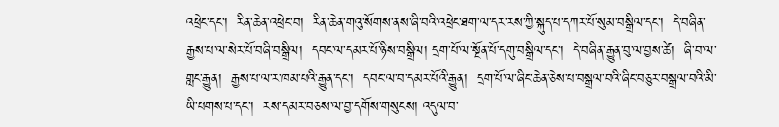འཕྲེང་དང་།  རིན་ཆེན་འཕྲེང་བ།  རིན་ཆེན་གའུ་སོགས་ནས་ཞི་བའི་འཕྲེང་ཐག་ལ་དར་རས་ཀྱི་སྐུད་པ་དཀར་པོ་སུམ་བསྒྲིལ་དང་།  དེ་བཞིན་རྒྱས་པ་ལ་སེར་པོ་བཞི་བསྒྲིལ།  དབང་ལ་དམར་པོ་ཉིས་བསྒྲིལ། དྲག་པོ་ལ་སྔོན་པོ་དགུ་བསྒྲིལ་དང་།  དེ་བཞིན་རྒྱུན་བུ་ལ་བྱས་ཚེ།  ཞི་བ་ལ་གླང་རྒྱུན།  རྒྱས་པ་ལ་ར་ཁམ་པའི་རྒྱུན་དང་།  དབང་ལ་བ་དམར་པོའི་རྒྱུན།  དྲག་པོ་ལ་ཞིང་ཆེན་ཅེས་པ་བསྒྲལ་བའི་ཞིང་བཅུར་བསྒྲལ་བའི་མི་ཡི་པགས་པ་དང་།  རས་དམར་བཅས་ལ་བྱ་དགོས་གསུངས། འདུལ་བ་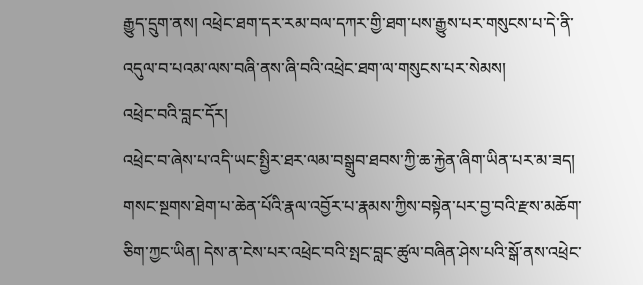རྒྱུད་དྲུག་ནས། འཕྲེང་ཐག་དར་རམ་བལ་དཀར་གྱི་ཐག་པས་རྒྱུས་པར་གསུངས་པ་དེ་ནི་འདུལ་བ་པའམ་ལས་བཞི་ནས་ཞི་བའི་འཕྲེང་ཐག་ལ་གསུངས་པར་སེམས།
འཕྲེང་བའི་བླང་དོར།
འཕྲེང་བ་ཞེས་པ་འདི་ཡང་སྤྱིར་ཐར་ལམ་བསྒྲུབ་ཐབས་ཀྱི་ཆ་རྐྱེན་ཞིག་ཡིན་པར་མ་ཟད། གསང་སྔགས་ཐེག་པ་ཆེན་པོའི་རྣལ་འབྱོར་པ་རྣམས་ཀྱིས་བསྟེན་པར་བྱ་བའི་རྫས་མཆོག་ཅིག་ཀྱང་ཡིན། དེས་ན་ངེས་པར་འཕྲེང་བའི་སྤང་བླང་ཚུལ་བཞིན་ཤེས་པའི་སྒོ་ནས་འཕྲེང་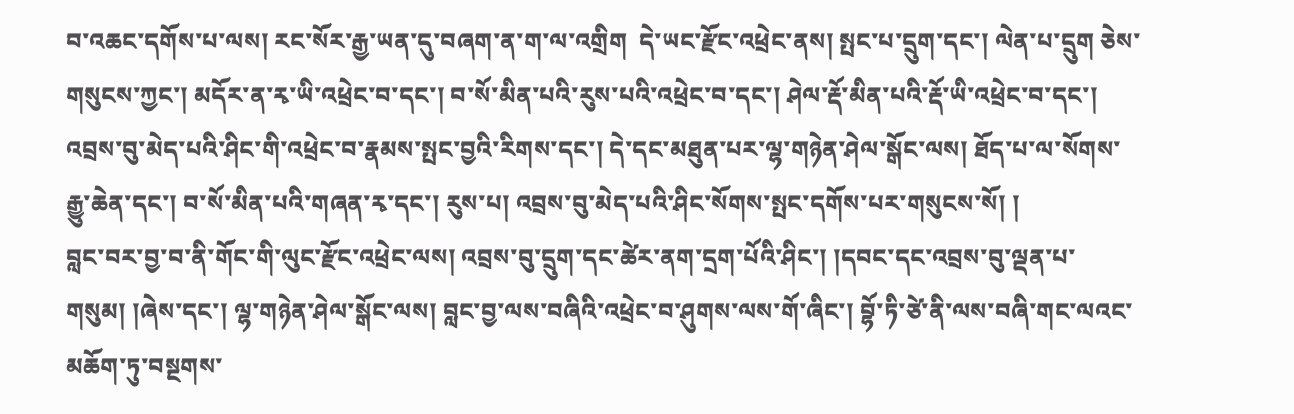བ་འཆང་དགོས་པ་ལས། རང་སོར་རྒྱ་ཡན་དུ་བཞག་ན་ག་ལ་འགྲིག  དེ་ཡང་རྫོང་འཕྲེང་ནས། སྤང་པ་དྲུག་དང་། ལེན་པ་དྲུག ཅེས་གསུངས་ཀྱང་། མདོར་ན་རྭ་ཡི་འཕྲེང་བ་དང་། བ་སོ་མིན་པའི་རུས་པའི་འཕྲེང་བ་དང་། ཤེལ་རྡོ་མིན་པའི་རྡོ་ཡི་འཕྲེང་བ་དང་། འབྲས་བུ་མེད་པའི་ཤིང་གི་འཕྲེང་བ་རྣམས་སྤང་བྱའི་རིགས་དང་། དེ་དང་མཐུན་པར་ལྷ་གཉེན་ཤེལ་སྒོང་ལས། ཐོད་པ་ལ་སོགས་རྒྱུ་ཆེན་དང་། བ་སོ་མིན་པའི་གཞན་རྭ་དང་། རུས་པ། འབྲས་བུ་མེད་པའི་ཤིང་སོགས་སྤང་དགོས་པར་གསུངས་སོ། །
བླང་བར་བྱ་བ་ནི་གོང་གི་ལུང་རྫོང་འཕྲེང་ལས། འབྲས་བུ་དྲུག་དང་ཚེར་ནག་དྲག་པོའི་ཤིང་། །དབང་དང་འབྲས་བུ་ལྡན་པ་གསུམ། །ཞེས་དང་། ལྷ་གཉེན་ཤེལ་སྒོང་ལས། བླང་བྱ་ལས་བཞིའི་འཕྲེང་བ་ཤུགས་ལས་གོ་ཞིང་། བྷོ་ཏི་ཙེ་ནི་ལས་བཞི་གང་ལའང་མཆོག་ཏུ་བསྔགས་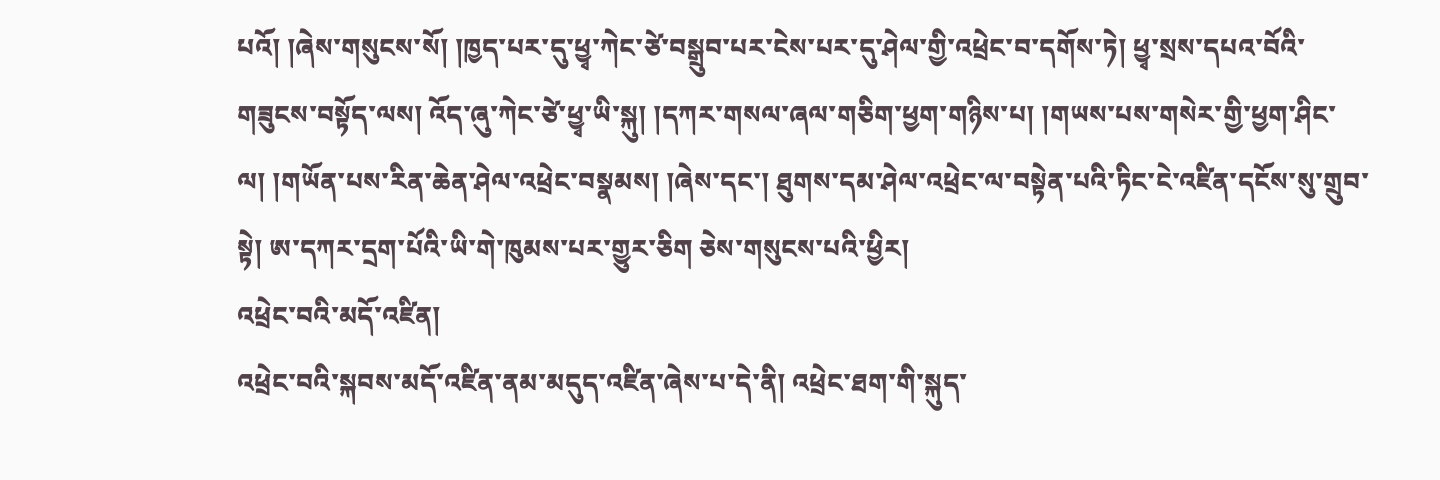པའོ། །ཞེས་གསུངས་སོ། །ཁྱད་པར་དུ་ཕྱྭ་ཀེང་ཙེ་བསྒྲུབ་པར་ངེས་པར་དུ་ཤེལ་གྱི་འཕྲེང་བ་དགོས་ཏེ། ཕྱྭ་སྲས་དཔའ་བོའི་གཟུངས་བསྟོད་ལས། འོད་ཞུ་ཀེང་ཙེ་ཕྱྭ་ཡི་སྐུ། །དཀར་གསལ་ཞལ་གཅིག་ཕྱག་གཉིས་པ། །གཡས་པས་གསེར་གྱི་ཕྱག་ཤིང་ལ། །གཡོན་པས་རིན་ཆེན་ཤེལ་འཕྲེང་བསྣམས། །ཞེས་དང་། ཐུགས་དམ་ཤེལ་འཕྲེང་ལ་བསྟེན་པའི་ཏིང་ངེ་འཛིན་དངོས་སུ་གྲུབ་སྟེ། ཨ་དཀར་དྲག་པོའི་ཡི་གེ་ཁུམས་པར་གྱུར་ཅིག ཅེས་གསུངས་པའི་ཕྱིར།
འཕྲེང་བའི་མདོ་འཛིན།
འཕྲེང་བའི་སྐབས་མདོ་འཛིན་ནམ་མདུད་འཛིན་ཞེས་པ་དེ་ནི། འཕྲེང་ཐག་གི་སྐུད་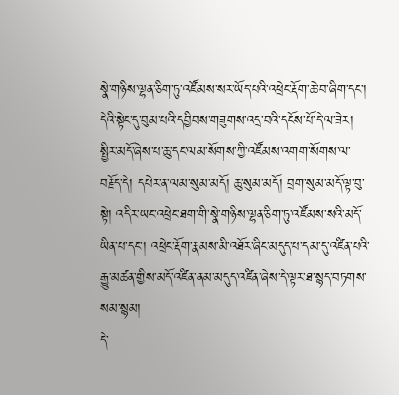སྣེ་གཉིས་ལྷན་ཅིག་ཏུ་འཛོམས་སར་ཡོད་པའི་འཕྲེང་རྡོག་ཆེ་བ་ཞིག་དང་། དེའི་སྟེང་དུ་བུམ་པའི་དབྱིབས་གཟུགས་འདྲ་བའི་དངོས་པོ་དེ་ལ་ཟེར། སྤྱིར་མདོ་ཞེས་པ་ཆུ་དང་ལམ་སོགས་ཀྱི་འཛོམས་འགག་སོགས་ལ་བརྗོད་དེ། དཔེར་ན་ལམ་སུམ་མདོ། ཆུ་སུམ་མདོ། བྲག་སུམ་མདོ་ལྟ་བུ་སྟེ། འདིར་ཡང་འཕྲེང་ཐག་གི་སྣེ་གཉིས་ལྷན་ཅིག་ཏུ་འཛོམས་སའི་མདོ་ཡིན་པ་དང་། འཕྲེང་རྡོག་རྣམས་མི་འཐོར་ཞིང་མདུད་པ་དམ་དུ་འཛིན་པའི་རྒྱུ་མཚན་གྱིས་མདོ་འཛིན་ནམ་མདུད་འཛིན་ཞེས་དེ་ལྟར་ཐ་སྙད་བཏགས་སམ་སྙམ།
དེ་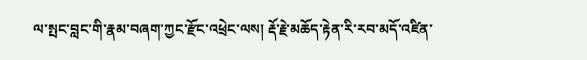ལ་སྤང་བླང་གི་རྣམ་བཞག་ཀྱང་རྫོང་འཕྲེང་ལས། རྡོ་རྗེ་མཆོད་རྟེན་རི་རབ་མདོ་འཛིན་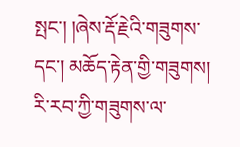སྤང་། །ཞེས་རྡོ་རྗེའི་གཟུགས་དང་། མཆོད་རྟེན་གྱི་གཟུགས། རི་རབ་ཀྱི་གཟུགས་ལ་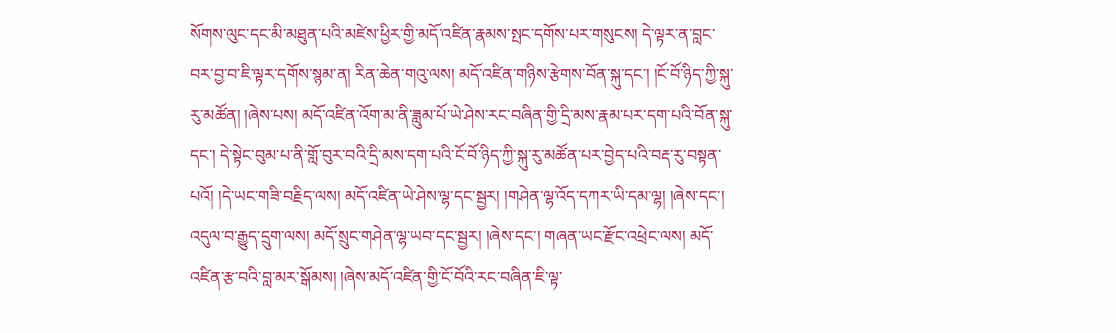སོགས་ལུང་དང་མི་མཐུན་པའི་མཛེས་ཕྱིར་གྱི་མདོ་འཛིན་རྣམས་སྤང་དགོས་པར་གསུངས། དེ་ལྟར་ན་བླང་བར་བྱ་བ་ཇི་ལྟར་དགོས་སྙམ་ན། རིན་ཆེན་གའུ་ལས། མདོ་འཛིན་གཉིས་རྩེགས་བོན་སྐུ་དང་། །ངོ་བོ་ཉིད་ཀྱི་སྐུ་རུ་མཚོན། །ཞེས་པས། མདོ་འཛིན་འོག་མ་ནི་ཟླུམ་པོ་ཡེ་ཤེས་རང་བཞིན་གྱི་དྲི་མས་རྣམ་པར་དག་པའི་བོན་སྐུ་དང་། དེ་སྟེང་བུམ་པ་ནི་གློ་བུར་བའི་དྲི་མས་དག་པའི་ངོ་བོ་ཉིད་ཀྱི་སྐུ་རུ་མཚོན་པར་བྱེད་པའི་བརྡ་རུ་བསྟན་པའོ། །དེ་ཡང་གཟི་བརྗིད་ལས། མདོ་འཛིན་ཡེ་ཤེས་ལྷ་དང་སྦྱར། །གཤེན་ལྷ་འོད་དཀར་ཡི་དམ་ལྷ། །ཞེས་དང་། འདུལ་བ་རྒྱུད་དྲུག་ལས། མདོ་སྲུང་གཤེན་ལྷ་ཡབ་དང་སྦྱར། །ཞེས་དང་། གཞན་ཡང་རྫོང་འཕྲེང་ལས། མདོ་འཛིན་རྩ་བའི་བླ་མར་སྒོམས། །ཞེས་མདོ་འཛིན་གྱི་ངོ་བོའི་རང་བཞིན་ཇི་ལྟ་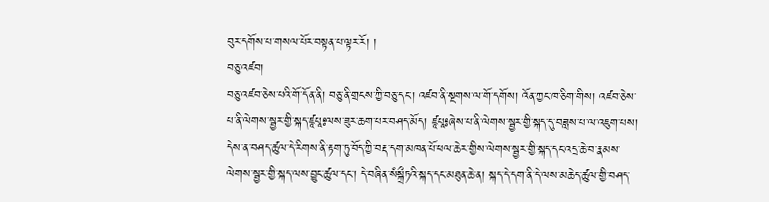བུར་དགོས་པ་གསལ་པོར་བསྟན་པ་ལྟར་རོ། །
བཅུ་འཛབ།
བཅུ་འཛབ་ཅེས་པའི་གོ་དོན་ནི། བཅུ་ནི་གྲངས་ཀྱི་བཅུ་དང་། འཛབ་ནི་སྔགས་ལ་གོ་དགོས། འོན་ཀྱང་ཁ་ཅིག་གིས། འཛབ་ཅེས་པ་ནི་ལེགས་སྦྱར་གྱི་སྐད་ཛཱཔཱ༔ལས་ཟུར་ཆག་པར་བཤད་མོད། ཛཱཔཱ༔ཞེས་པ་ནི་ལེགས་སྦྱར་གྱི་སྐད་དུ་བཟླས་པ་ལ་འཇུག་པས། དེས་ན་བཤད་ཚུལ་དེ་རིགས་ནི་རྟག་ཏུ་བོད་ཀྱི་བརྡ་དག་མཁན་པོ་ཕལ་ཆེར་གྱིས་ལེགས་སྦྱར་གྱི་སྐད་དང་འདྲ་ཆེ་བ་རྣམས་ལེགས་སྦྱར་གྱི་སྐད་ལས་བྱུང་ཚུལ་དང་། དེ་བཞིན་སཾསྐྲྀཏའི་སྐད་དང་མཐུན་ཆེ་ན། སྐད་དེ་དག་ནི་དེ་ལས་མཆེད་ཚུལ་གྱི་བཤད་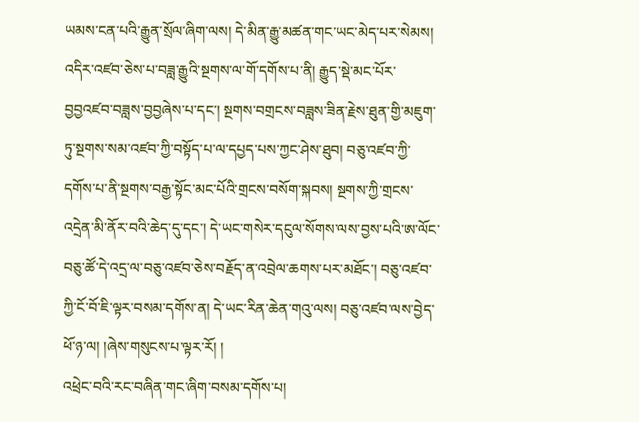ཡམས་ངན་པའི་རྒྱུན་སྲོལ་ཞིག་ལས། དེ་མིན་རྒྱུ་མཚན་གང་ཡང་མེད་པར་སེམས།
འདིར་འཛབ་ཅེས་པ་བཟླ་རྒྱུའི་སྔགས་ལ་གོ་དགོས་པ་ནི། རྒྱུད་སྡེ་མང་པོར་བྱབྱའཛབ་བཟླས་བྱབྱཞེས་པ་དང་། སྔགས་བགྲངས་བཟླས་ཟིན་རྗེས་ཐུན་གྱི་མཇུག་ཏུ་སྔགས་སམ་འཛབ་ཀྱི་བསྟོད་པ་ལ་དཔྱད་པས་ཀྱང་ཤེས་ཐུབ། བཅུ་འཛབ་ཀྱི་དགོས་པ་ནི་སྔགས་བརྒྱ་སྟོང་མང་པོའི་གྲངས་བསོག་སྐབས། སྔགས་ཀྱི་གྲངས་འདྲེན་མི་ནོར་བའི་ཆེད་དུ་དང་། དེ་ཡང་གསེར་དངུལ་སོགས་ལས་བྱས་པའི་ཨ་ལོང་བཅུ་ཚོ་དེ་འདྲ་ལ་བཅུ་འཛབ་ཅེས་བརྗོད་ན་འབྲེལ་ཆགས་པར་མཐོང་། བཅུ་འཛབ་ཀྱི་ངོ་བོ་ཇི་ལྟར་བསམ་དགོས་ན། དེ་ཡང་རིན་ཆེན་གའུ་ལས། བཅུ་འཛབ་ལས་བྱེད་ཕོ་ཉ་ལ། །ཞེས་གསུངས་པ་ལྟར་རོ། །
འཕྲེང་བའི་རང་བཞིན་གང་ཞིག་བསམ་དགོས་པ།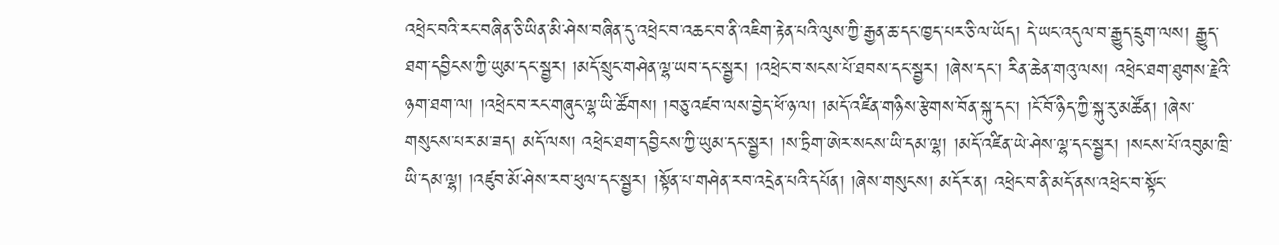འཕྲེང་བའི་རང་བཞིན་ཅི་ཡིན་མི་ཤེས་བཞིན་དུ་འཕྲེང་བ་འཆང་བ་ནི་འཇིག་རྟེན་པའི་ལུས་ཀྱི་རྒྱན་ཆ་དང་ཁྱད་པར་ཅི་ལ་ཡོད། དེ་ཡང་འདུལ་བ་རྒྱུད་དྲུག་ལས། རྒྱུད་ཐག་དབྱིངས་ཀྱི་ཡུམ་དང་སྦྱར། །མདོ་སྲུང་གཤེན་ལྷ་ཡབ་དང་སྦྱར། །འཕྲེང་བ་སངས་པོ་ཐབས་དང་སྦྱར། །ཞེས་དང་། རིན་ཆེན་གའུ་ལས། འཕྲེང་ཐག་ཐུགས་རྗེའི་ཉག་ཐག་ལ། །འཕྲེང་བ་རང་གཞུང་ལྷ་ཡི་ཚོགས། །བཅུ་འཛབ་ལས་བྱེད་ཕོ་ཉ་ལ། །མདོ་འཛིན་གཉིས་རྩེགས་བོན་སྐུ་དང་། །ངོ་བོ་ཉིད་ཀྱི་སྐུ་རུ་མཚོན། །ཞེས་གསུངས་པར་མ་ཟད། མདོ་ལས། འཕྲེང་ཐག་དབྱིངས་ཀྱི་ཡུམ་དང་སྦྱར། །ས་ཏྲིག་ཨེར་སངས་ཡི་དམ་ལྷ། །མདོ་འཛིན་ཡེ་ཤེས་ལྷ་དང་སྦྱར། །སངས་པོ་འབུམ་ཁྲི་ཡི་དམ་ལྷ། །འཛུབ་མོ་ཤེས་རབ་ཕུལ་དང་སྦྱར། །སྟོན་པ་གཤེན་རབ་འདྲེན་པའི་དཔོན། །ཞེས་གསུངས། མདོར་ན། འཕྲེང་བ་ནི་མདོ་ནས་འཕྲེང་བ་སྟོང་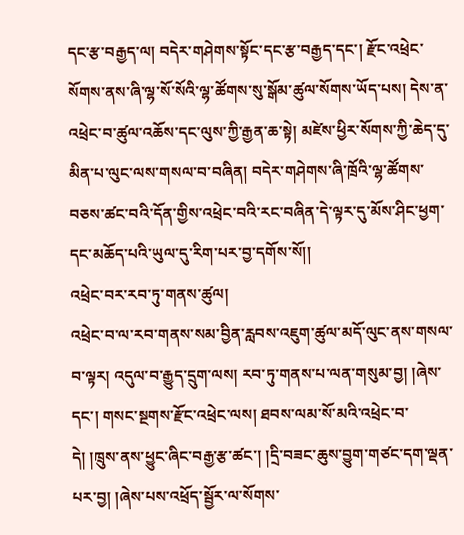དང་རྩ་བརྒྱད་ལ། བདེར་གཤེགས་སྟོང་དང་རྩ་བརྒྱད་དང་། རྫོང་འཕྲེང་སོགས་ནས་ཞི་ལྷ་སོ་སོའི་ལྷ་ཚོགས་སུ་སྒོམ་ཚུལ་སོགས་ཡོད་པས། དེས་ན་འཕྲེང་བ་ཚུལ་འཆོས་དང་ལུས་ཀྱི་རྒྱན་ཆ་སྟེ། མཛེས་ཕྱིར་སོགས་ཀྱི་ཆེད་དུ་མིན་པ་ལུང་ལས་གསལ་བ་བཞིན། བདེར་གཤེགས་ཞི་ཁྲོའི་ལྷ་ཚོགས་བཅས་ཚང་བའི་དོན་གྱིས་འཕྲེང་བའི་རང་བཞིན་དེ་ལྟར་དུ་མོས་ཤིང་ཕྱག་དང་མཆོད་པའི་ཡུལ་དུ་རིག་པར་བྱ་དགོས་སོ།།
འཕྲེང་བར་རབ་ཏུ་གནས་ཚུལ།
འཕྲེང་བ་ལ་རབ་གནས་སམ་བྱིན་རླབས་འཇུག་ཚུལ་མདོ་ལུང་ནས་གསལ་བ་ལྟར། འདུལ་བ་རྒྱུད་དྲུག་ལས། རབ་ཏུ་གནས་པ་ལན་གསུམ་བྱ། །ཞེས་དང་། གསང་སྔགས་རྫོང་འཕྲེང་ལས། ཐབས་ལམ་སོ་མའི་འཕྲེང་བ་དེ། །ཁྲུས་ནས་ཕྱུང་ཞིང་བརྒྱ་རྩ་ཚང་། །དྲི་བཟང་ཆུས་བྱུག་གཙང་དག་ལྡན་པར་བྱ། །ཞེས་པས་འཕྲོད་སྦྱོར་ལ་སོགས་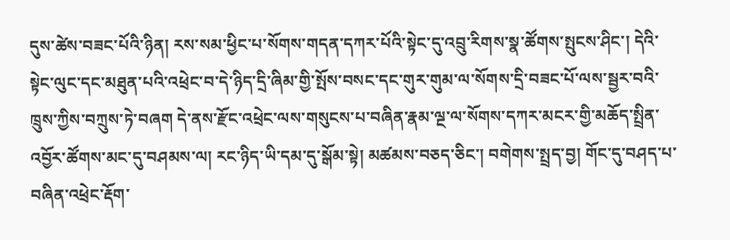དུས་ཚེས་བཟང་པོའི་ཉིན། རས་སམ་ཕྱིང་པ་སོགས་གདན་དཀར་པོའི་སྟེང་དུ་འབྲུ་རིགས་སྣ་ཚོགས་སྤུངས་ཤིང་། དེའི་སྟེང་ལུང་དང་མཐུན་པའི་འཕྲེང་བ་དེ་ཉིད་དྲི་ཞིམ་གྱི་སྤོས་བསང་དང་གུར་གུམ་ལ་སོགས་དྲི་བཟང་པོ་ལས་སྦྱར་བའི་ཁྲུས་ཀྱིས་བཀྲུས་ཏེ་བཞག དེ་ནས་རྫོང་འཕྲེང་ལས་གསུངས་པ་བཞིན་རྣམ་ལྔ་ལ་སོགས་དཀར་མངར་གྱི་མཆོད་སྤྲིན་འབྱོར་ཚོགས་མང་དུ་བཤམས་ལ། རང་ཉིད་ཡི་དམ་དུ་སྒོམ་སྟེ། མཚམས་བཅད་ཅིང་། བགེགས་སྤྲད་བྱ། གོང་དུ་བཤད་པ་བཞིན་འཕྲེང་རྡོག་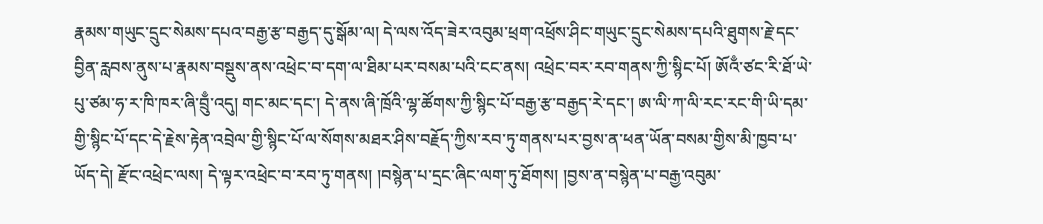རྣམས་གཡུང་དྲུང་སེམས་དཔའ་བརྒྱ་རྩ་བརྒྱད་དུ་སྒོམ་ལ། དེ་ལས་འོད་ཟེར་འབུམ་ཕྲག་འཕྲོས་ཤིང་གཡུང་དྲུང་སེམས་དཔའི་ཐུགས་རྗེ་དང་བྱིན་རླབས་ནུས་པ་རྣམས་བསྡུས་ནས་འཕྲེང་བ་དག་ལ་ཐིམ་པར་བསམ་པའི་ངང་ནས། འཕྲེང་བར་རབ་གནས་ཀྱི་སྙིང་པོ། ཨོའྃ་ཙང་རི་ཐོ་ཡེ་པུ་ཙམ་ཧ་ར་ཁི་ཁར་ཞི་བྲུྃ་འདུ། གང་མང་དང་། དེ་ནས་ཞི་ཁྲོའི་ལྷ་ཚོགས་ཀྱི་སྙིང་པོ་བརྒྱ་རྩ་བརྒྱད་རེ་དང་། ཨ་ལི་ཀ་ལི་རང་རང་གི་ཡི་དམ་གྱི་སྙིང་པོ་དང་དེ་རྗེས་རྟེན་འབྲེལ་གྱི་སྙིང་པོ་ལ་སོགས་མཐར་ཤིས་བརྗོད་ཀྱིས་རབ་ཏུ་གནས་པར་བྱས་ན་ཕན་ཡོན་བསམ་གྱིས་མི་ཁྱབ་པ་ཡོད་དེ། རྫོང་འཕྲེང་ལས། དེ་ལྟར་འཕྲེང་བ་རབ་ཏུ་གནས། །བསྙེན་པ་དྲང་ཞིང་ལག་ཏུ་ཐོགས། །བྱས་ན་བསྙེན་པ་བརྒྱ་འབུམ་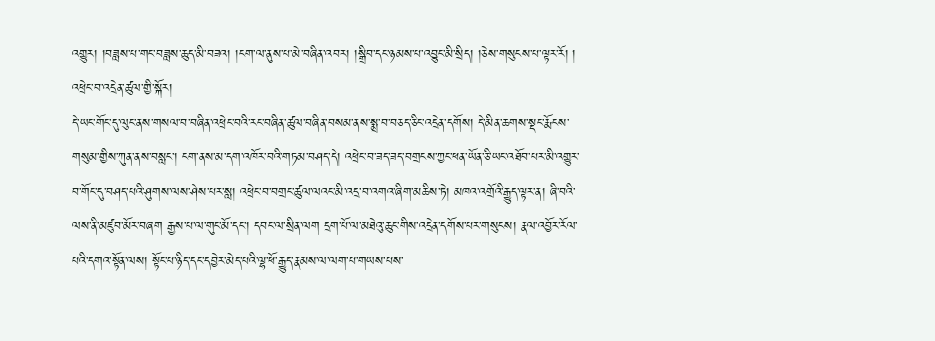འགྱུར། །བཟླས་པ་གང་བཟླས་ཆུད་མི་བཟའ། །ངག་ལ་ནུས་པ་མེ་བཞིན་འབར། །སྒྲིབ་དང་ཉམས་པ་འབྱུང་མི་སྲིད། །ཅེས་གསུངས་པ་ལྟར་རོ། །
འཕྲེང་བ་འདྲེན་ཚུལ་གྱི་སྐོར།
དེ་ཡང་གོང་དུ་ལུང་ནས་གསལ་བ་བཞིན་འཕྲེང་བའི་རང་བཞིན་ཚུལ་བཞིན་བསམ་ནས་སྨྲ་བ་བཅད་ཅིང་འདྲེན་དགོས། དེ་མིན་ཆགས་སྡང་རྨོངས་གསུམ་གྱིས་ཀུན་ནས་བསླང་། ངག་ནས་མ་དག་འཁོར་བའི་གཏམ་བཤད་དེ། འཕྲེང་བ་ཟད་ཟད་བགྲངས་ཀྱང་ཕན་ཡོན་ཅི་ཡང་འཐོབ་པར་མི་འགྱུར་བ་གོང་དུ་བཤད་པའི་ཤུགས་ལས་ཤེས་པར་སླ། འཕྲེང་བ་བགྲང་ཚུལ་ལའང་མི་འདྲ་བ་འགའ་ཞིག་མཆིས་ཏེ། མཁའ་འགྲོའི་རྒྱུད་ལྟར་ན། ཞི་བའི་ལས་ནི་མཛུབ་མོར་བཞག རྒྱས་པ་ལ་གུང་མོ་དང་། དབང་ལ་སྲིན་ལག དྲག་པོ་ལ་མཐེའུ་ཆུང་གིས་འདྲེན་དགོས་པར་གསུངས། རྣལ་འབྱོར་རོལ་པའི་དགའ་སྟོན་ལས། སྟོང་པ་ཉིད་དང་དབྱེར་མེད་པའི་ལྷ་ཕོ་རྒྱུད་རྣམས་ལ་ལག་པ་གཡས་པས་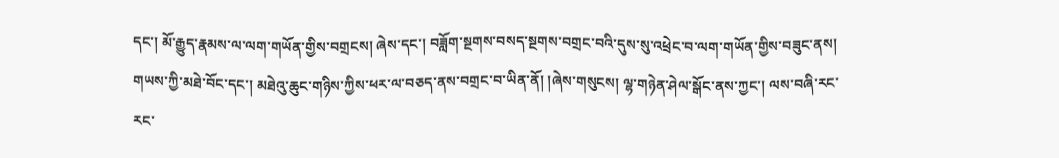དང་། མོ་རྒྱུད་རྣམས་ལ་ལག་གཡོན་གྱིས་བགྲངས། ཞེས་དང་། བཟློག་སྔགས་བསད་སྔགས་བགྲང་བའི་དུས་སུ་འཕྲེང་བ་ལག་གཡོན་གྱིས་བཟུང་ནས། གཡས་ཀྱི་མཐེ་བོང་དང་། མཐེའུ་ཆུང་གཉིས་ཀྱིས་ཕར་ལ་བཅད་ནས་བགྲང་བ་ཡིན་ནོ། །ཞེས་གསུངས། ལྷ་གཉེན་ཤེལ་སྒོང་ནས་ཀྱང་། ལས་བཞི་རང་རང་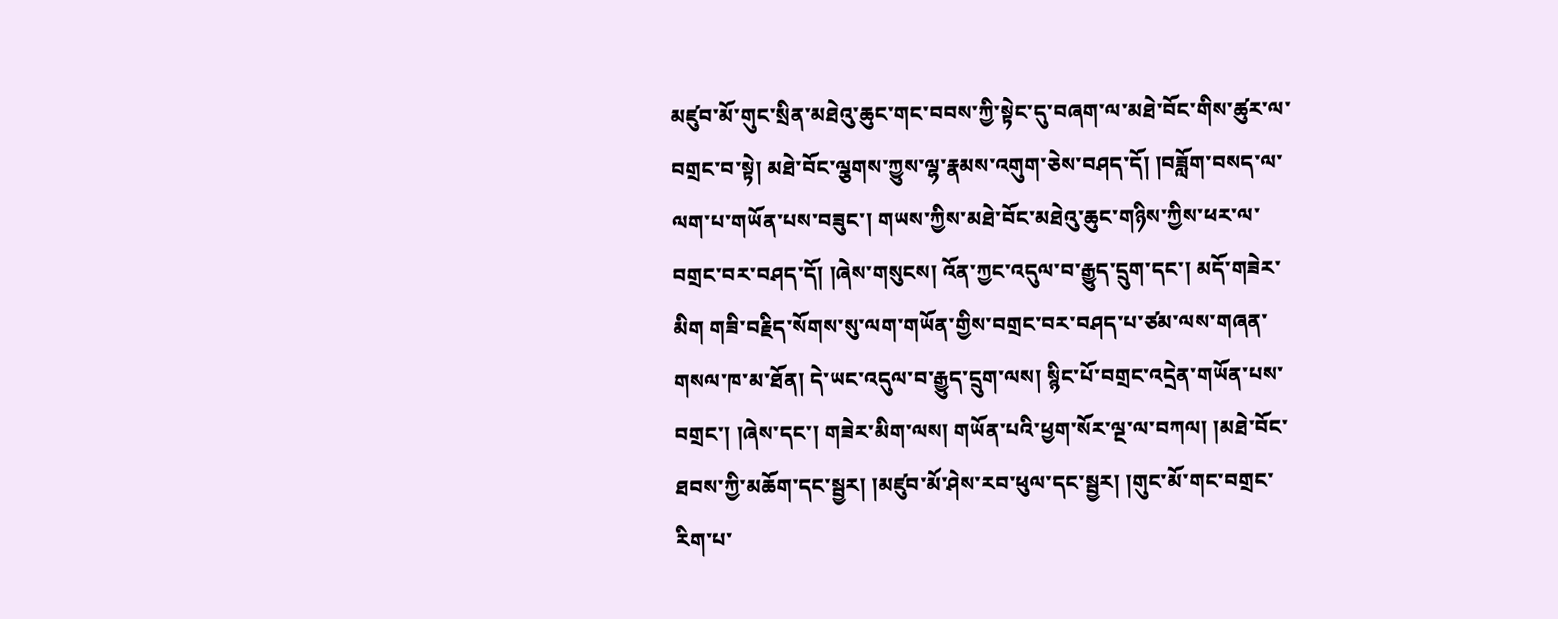མཛུབ་མོ་གུང་སྲིན་མཐེའུ་ཆུང་གང་བབས་ཀྱི་སྟེང་དུ་བཞག་ལ་མཐེ་བོང་གིས་ཚུར་ལ་བགྲང་བ་སྟེ། མཐེ་བོང་ལྕགས་ཀྱུས་ལྷ་རྣམས་འགུག་ཅེས་བཤད་དོ། །བཟློག་བསད་ལ་ལག་པ་གཡོན་པས་བཟུང་། གཡས་ཀྱིས་མཐེ་བོང་མཐེའུ་ཆུང་གཉིས་ཀྱིས་ཕར་ལ་བགྲང་བར་བཤད་དོ། །ཞེས་གསུངས། འོན་ཀྱང་འདུལ་བ་རྒྱུད་དྲུག་དང་། མདོ་གཟེར་མིག གཟི་བརྗིད་སོགས་སུ་ལག་གཡོན་གྱིས་བགྲང་བར་བཤད་པ་ཙམ་ལས་གཞན་གསལ་ཁ་མ་ཐོན། དེ་ཡང་འདུལ་བ་རྒྱུད་དྲུག་ལས། སྙིང་པོ་བགྲང་འདྲེན་གཡོན་པས་བགྲང་། །ཞེས་དང་། གཟེར་མིག་ལས། གཡོན་པའི་ཕྱག་སོར་ལྔ་ལ་བཀལ། །མཐེ་བོང་ཐབས་ཀྱི་མཆོག་དང་སྦྱར། །མཛུབ་མོ་ཤེས་རབ་ཕུལ་དང་སྦྱར། །གུང་མོ་གང་བགྲང་རིག་པ་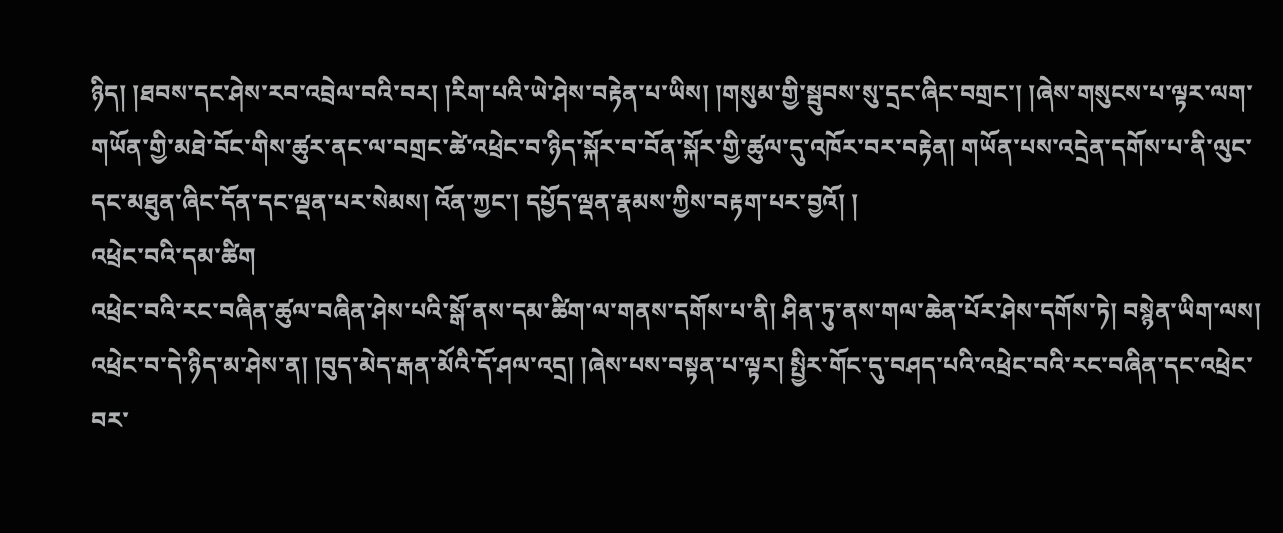ཉིད། །ཐབས་དང་ཤེས་རབ་འབྲེལ་བའི་བར། །རིག་པའི་ཡེ་ཤེས་བརྟེན་པ་ཡིས། །གསུམ་གྱི་སྦུབས་སུ་དྲང་ཞིང་བགྲང་། །ཞེས་གསུངས་པ་ལྟར་ལག་གཡོན་གྱི་མཐེ་བོང་གིས་ཚུར་ནང་ལ་བགྲང་ཚེ་འཕྲེང་བ་ཉིད་སྐོར་བ་བོན་སྐོར་གྱི་ཚུལ་དུ་འཁོར་བར་བརྟེན། གཡོན་པས་འདྲེན་དགོས་པ་ནི་ལུང་དང་མཐུན་ཞིང་དོན་དང་ལྡན་པར་སེམས། འོན་ཀྱང་། དཔྱོད་ལྡན་རྣམས་ཀྱིས་བརྟག་པར་བྱའོ། །
འཕྲེང་བའི་དམ་ཚིག
འཕྲེང་བའི་རང་བཞིན་ཚུལ་བཞིན་ཤེས་པའི་སྒོ་ནས་དམ་ཚིག་ལ་གནས་དགོས་པ་ནི། ཤིན་ཏུ་ནས་གལ་ཆེན་པོར་ཤེས་དགོས་ཏེ། བསྙེན་ཡིག་ལས། འཕྲེང་བ་དེ་ཉིད་མ་ཤེས་ན། །བུད་མེད་རྒན་མོའི་དོ་ཤལ་འདྲ། །ཞེས་པས་བསྟན་པ་ལྟར། སྤྱིར་གོང་དུ་བཤད་པའི་འཕྲེང་བའི་རང་བཞིན་དང་འཕྲེང་བར་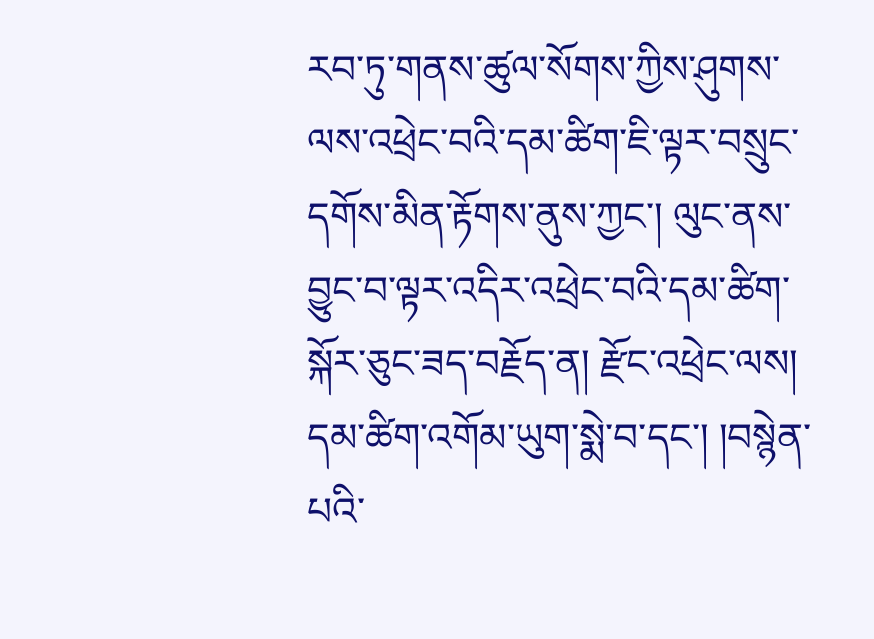རབ་ཏུ་གནས་ཚུལ་སོགས་ཀྱིས་ཤུགས་ལས་འཕྲེང་བའི་དམ་ཚིག་ཇི་ལྟར་བསྲུང་དགོས་མིན་རྟོགས་ནུས་ཀྱང་། ལུང་ནས་བྱུང་བ་ལྟར་འདིར་འཕྲེང་བའི་དམ་ཚིག་སྐོར་ཅུང་ཟད་བརྗོད་ན། རྫོང་འཕྲེང་ལས། དམ་ཚིག་འགོམ་ཡུག་སྨེ་བ་དང་། །བསྙེན་པའི་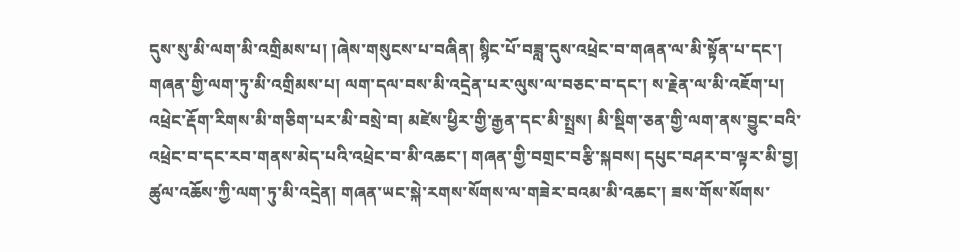དུས་སུ་མི་ལག་མི་འགྲིམས་པ། །ཞེས་གསུངས་པ་བཞིན། སྙིང་པོ་བཟླ་དུས་འཕྲེང་བ་གཞན་ལ་མི་སྟོན་པ་དང་། གཞན་གྱི་ལག་ཏུ་མི་འགྲིམས་པ། ལག་དལ་བས་མི་འདྲེན་པར་ལུས་ལ་བཅང་བ་དང་། ས་རྗེན་ལ་མི་འཇོག་པ། འཕྲེང་རྡོག་རིགས་མི་གཅིག་པར་མི་བསྲེ་བ། མཛེས་ཕྱིར་གྱི་རྒྱན་དང་མི་སྤྲས། མི་སྡིག་ཅན་གྱི་ལག་ནས་བྱུང་བའི་འཕྲེང་བ་དང་རབ་གནས་མེད་པའི་འཕྲེང་བ་མི་འཆང་། གཞན་གྱི་བགྲང་བརྩི་སྐབས། དཔུང་བཤར་བ་ལྟར་མི་བྱ། ཚུལ་འཆོས་ཀྱི་ལག་ཏུ་མི་འདྲེན། གཞན་ཡང་སྐེ་རགས་སོགས་ལ་གཟེར་བའམ་མི་འཆང་། ཟས་གོས་སོགས་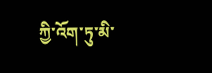ཀྱི་འོག་ཏུ་མི་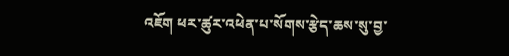འཇོག ཕར་ཚུར་འཕེན་པ་སོགས་རྩེད་ཆས་སུ་བྱ་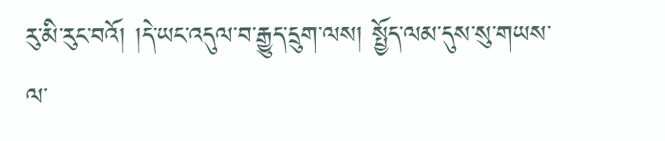རུ་མི་རུང་བའོ། །དེ་ཡང་འདུལ་བ་རྒྱུད་དྲུག་ལས། སྤྱོད་ལམ་དུས་སུ་གཡས་ལ་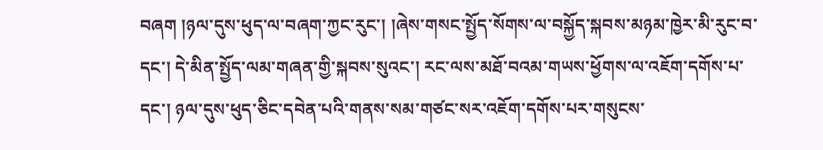བཞག །ཉལ་དུས་ཕུད་ལ་བཞག་ཀྱང་རུང་། །ཞེས་གསང་སྤྱོད་སོགས་ལ་བསྐྱོད་སྐབས་མཉམ་ཁྱེར་མི་རུང་བ་དང་། དེ་མིན་སྤྱོད་ལམ་གཞན་གྱི་སྐབས་སུའང་། རང་ལས་མཐོ་བའམ་གཡས་ཕྱོགས་ལ་འཇོག་དགོས་པ་དང་། ཉལ་དུས་ཕུད་ཅིང་དབེན་པའི་གནས་སམ་གཙང་སར་འཇོག་དགོས་པར་གསུངས་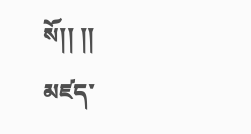སོ།། །།
མཛད་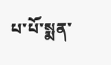པ་པོ་སྨན་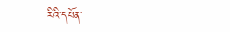རིའི་དཔོན་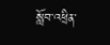སློབ་འཕྲིན་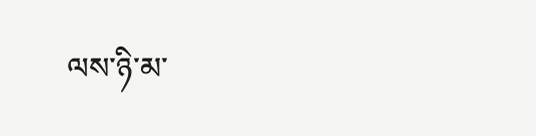ལས་ཉི་མ་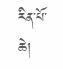རིན་པོ་ཆེ།